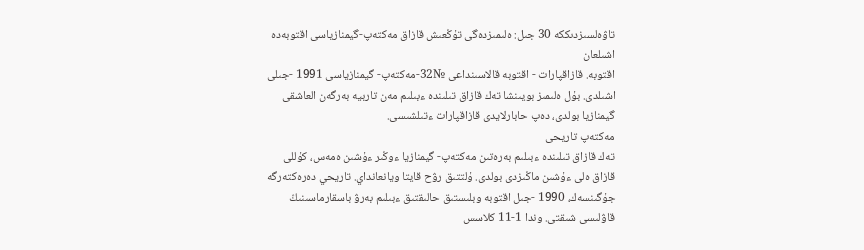تاۋەلسىزدىككە 30 جىل: ەلىمىزدەگى تۇڭعىش قازاق مەكتەپ-گيمنازياسى اقتوبەدە اشىلعان
اقتوبە. قازاقپارات - اقتوبە قالاسىنداعى №32-مەكتەپ- گيمنازياسى 1991 -جىلى اشىلدى. بۇل ەلىمىز بويىنشا تەك قازاق تىلىندە ءبىلىم مەن تاربيە بەرگەن العاشقى گيمنازيا بولدى، دەپ حابارلايدى قازاقپارات ءتىلشىسى.
مەكتەپ تاريحى
تەك قازاق تىلىندە ءبىلىم بەرەتىن مەكتەپ- گيمنازيا ءوڭىر ءۇشىن ەمەس، كۇللى قازاق ەلى ءۇشىن ماڭىزدى بولدى. ۇلتتىق رۋح قايتا ويانعانداي. تاريحي دەرەكتەرگە جۇگىنسەك، 1990 -جىل اقتوبە وبلىستىق حالىقتىق ءبىلىم بەرۋ باسقارماسىنىڭ قاۋلىسى شىقتى. وندا 1-11 كلاسس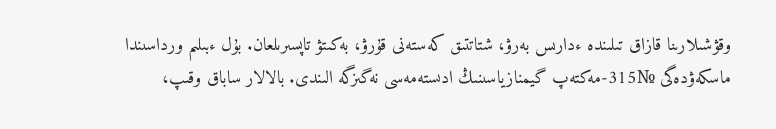وقۋشىلارىنا قازاق تىلىندە ءدارىس بەرۋ، شتاتتىق كەستەنى قۇرۋ، بەكىتۋ تاپسىرىلعان. بۇل ءبىلىم ورداسىندا ماسكەۋدەگى №315-مەكتەپ گيمنازياسىنىڭ ادىستەمەسى نەگىزگە الىندى. بالالار ساباق وقىپ،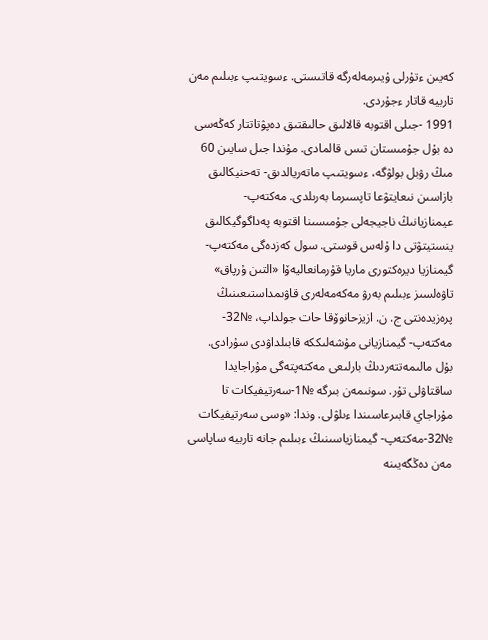كەيىن ءتۇرلى ۇيىرمەلەرگە قاتىستى. ءسويتىپ ءبىلىم مەن تاربيە قاتار ءجۇردى.
1991 -جىلى اقتوبە قالالىق حالىقتىق دەپۋتاتتار كەڭەسى دە بۇل جۇمىستان تىس قالمادى. مۇندا جىل سايىن 60 مىڭ رۋبل بولۋگە، ءسويتىپ ماتەريالدىق- تەحنيكالىق بازاسىن نىعايتۋعا تاپسىرما بەرىلدى. مەكتەپ- عيمنازيانىڭ ناجيجەلى جۇمىسىنا اقتوبە پەداگوگيكالىق ينستيتۋتى دا ۇلەس قوستى. سول كەزدەگى مەكتەپ- گيمنازيا ديرەكتورى ماريا قۇرمانعاليەۆا «التىن ۇرپاق» تاۋەلسىز ءبىلىم بەرۋ مەكەمەلەرى قاۋىمداستىعىنىڭ پرەزيدەنتى ج. ن. ازيزحانوۆقا حات جولداپ، №32-مەكتەپ- گيمنازيانى مۇشەلىككە قابىلداۋدى سۇرادى.
بۇل مالىمەتتەردىڭ بارلىعى مەكتەپتەگى مۇراجايدا ساقتاۋلى تۇر. سونىمەن بىرگە №1-سەرتيفيكات تا مۇراجاي قابىرعاسىندا ءىلۋلى. وندا: «وسى سەرتيفيكات №32-مەكتەپ- گيمنازياسىنىڭ ءبىلىم جانە تاربيە ساپاسى مەن دەڭگەيىنە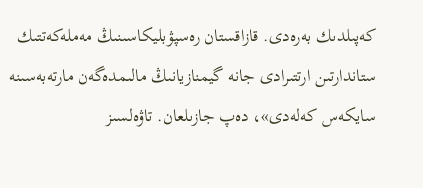كەپىلدىك بەرەدى. قازاقستان رەسپۋبليكاسىنىڭ مەملەكەتتىك ستاندارتىن ارتتىرادى جانە گيمنازيانىڭ مالىمدەگەن مارتەبەسىنە سايكەس كەلەدى»، دەپ جازىلعان. تاۋەلسىز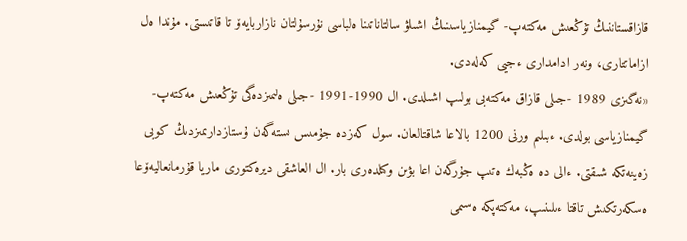قازاقستاننىڭ تۇڭعىش مەكتەپ- گيمنازياسىنىڭ اشىلۋ سالتاناتىنا ەلباسى نۇرسۇلتان نازاربايەۆ تا قاتىستى. مۇندا ەل ازاماتتارى، ونەر ادامدارى ءجيى كەلەدى.
«نەگىزى 1989 -جىلى قازاق مەكتەبى بولىپ اشىلدى. ال 1990-1991 -جىلى ەلىمىزدەگى تۇڭعىش مەكتەپ- گيمنازياسى بولدى. ءبىلىم ورنى 1200 بالاعا شاقتالعان. سول كەزدە جۇمىس ىستەگەن ۇستازدارىمىزدىڭ كوبى زەينەتكە شىقتى. ءالى دە ەڭبەك ەتىپ جۇرگەن اعا بۋىن وكىلدەرى بار. ال العاشقى ديرەكتورى ماريا قۇرمانعاليەۆعا ەسكەرتكىش تاقتا ءىلىنىپ، مەكتەپكە ەسىمى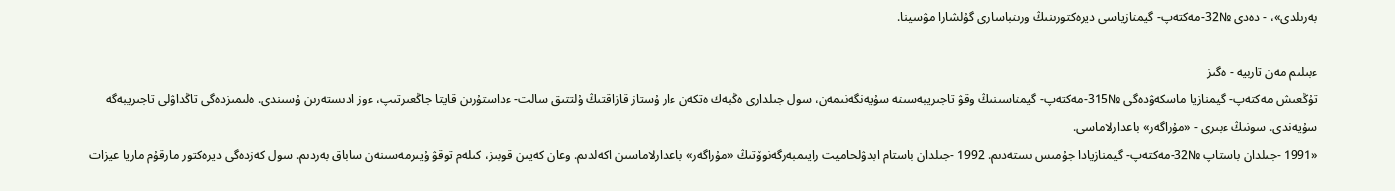بەرىلدى»، - دەدى №32-مەكتەپ- گيمنازياسى ديرەكتورىنىڭ ورىنباسارى گۇلشارا مۋسينا.

ءبىلىم مەن تاربيە - ەگىز
تۇڭعىش مەكتەپ- گيمنازيا ماسكەۋدەگى №315-مەكتەپ- گيمناسىنىڭ وقۋ تاجىريبەسىنە سۇيەنگەنىمەن، سول جىلدارى ەڭبەك ەتكەن ءار ۇستاز قازاقتىڭ ۇلتتىق سالت- ءداستۇرىن قايتا جاڭعىرتىپ، ءوز ادىستەرىن ۇسىندى. ەلىمىزدەگى تاڭداۋلى تاجىريبەگە سۇيەندى. سونىڭ ءبىرى - «مۇراگەر» باعدارلاماسى.
«1991 -جىلدان باستاپ №32-مەكتەپ- گيمنازيادا جۇمىس ىستەدىم. 1992 -جىلدان باستام ابدۋلحاميت رايىمبەرگەنوۆتىڭ «مۇراگەر» باعدارلاماسىن اكەلدىم. وعان كەيىن قوبىز، كىلەم توقۋ ۇيىرمەسىنەن ساباق بەردىم. سول كەزدەگى ديرەكتور مارقۇم ماريا عيزات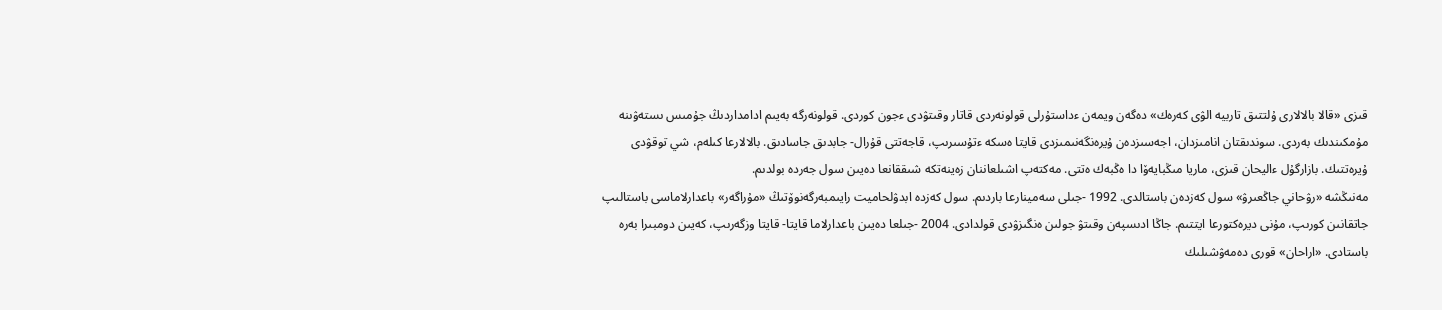قىزى «قالا بالالارى ۇلتتىق تاربيە الۋى كەرەك» دەگەن ويمەن ءداستۇرلى قولونەردى قاتار وقىتۋدى ءجون كوردى. قولونەرگە بەيىم ادامداردىڭ جۇمىس ىستەۋىنە مۇمكىندىك بەردى. سوندىقتان انامىزدان، اجەسىزدەن ۇيرەنگەنىمىزدى قايتا ەسكە ءتۇسىرىپ، قاجەتتى قۇرال- جابدىق جاسادىق. بالالارعا كىلەم، شي توقۋدى ۇيرەتتىك. بازارگۇل ءاليحان قىزى، ماريا مىڭبايەۆا دا ەڭبەك ەتتى. مەكتەپ اشىلعاننان زەينەتكە شىققانعا دەيىن سول جەردە بولدىم.
مەنىڭشە «رۋحاني جاڭعىرۋ» سول كەزدەن باستالدى. 1992 -جىلى سەمينارعا باردىم. سول كەزدە ابدۋلحاميت رايىمبەرگەنوۆتىڭ «مۇراگەر» باعدارلاماسى باستالىپ جاتقانىن كورىپ، مۇنى ديرەكتورعا ايتتىم. جاڭا ادىسپەن وقىتۋ جولىن ەنگىزۋدى قولدادى. 2004 -جىلعا دەيىن باعدارلاما قايتا- قايتا وزگەرىپ، كەيىن دومبىرا بەرە باستادى. «اراحان» قورى دەمەۋشىلىك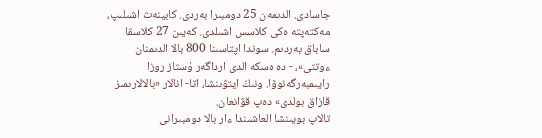جاسادى. الدىمەن 25 دومبىرا بەردى. كابينەت اشىلىپ، مەكتەپتە ەكى كلاسس اشىلدى. كەيىن 27 كلاسقا ساباق بەردىم. سوندا اپتاسىنا 800 بالا الدىمنان ءوتتى»، - دە ەسكە الدى ارداگەر ۇستاز روزا رايىمبەرگەنوۆا. ونىڭ ايتۋىنشا، اتا- انالار «بالالارىمىز قازاق بولدى» دەپ قۋانعان.
تالاپ بويىنشا العاشىندا ءار بالا دومبىرانى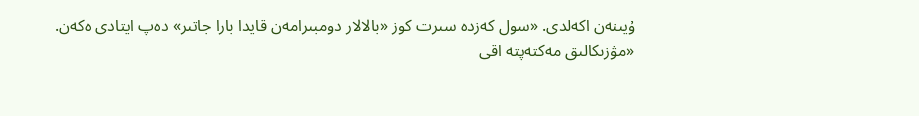ۇيىنەن اكەلدى. «سول كەزدە سىرت كوز «بالالار دومبىرامەن قايدا بارا جاتىر» دەپ ايتادى ەكەن.
«مۋزىكالىق مەكتەپتە اقى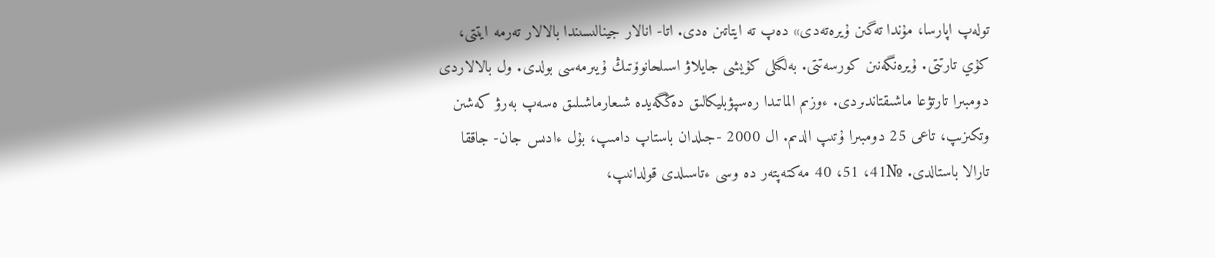تولەپ اپارسا، مۇندا تەگىن ۇيرەتەدى» دەپ تە ايتاتىن ەدى. اتا- انالار جينالىسىندا بالالار تەرمە ايتتى، كۇي تارتتى. ۇيرەنگەنىن كورسەتتى. بەلگىلى كۇيشى جايلاۋ اسىلحانوۆتىڭ ۇيىرمەسى بولدى. ول بالالاردى دومبىرا تارتۋعا ماشىقتاندىردى. ءوزىم الماتىدا رەسپۋبليكالىق دەڭگەيدە شىعارماشىلىق ەسەپ بەرۋ كەشىن وتكىزىپ، تاعى 25 دومبىرا ۇتىپ الدىم. ال 2000 -جىلدان باستاپ دامىپ، بۇل ءادىس جان- جاققا تارالا باستالدى. №41، 51، 40 مەكتەپتەر دە وسى ءتاسىلدى قولدانىپ،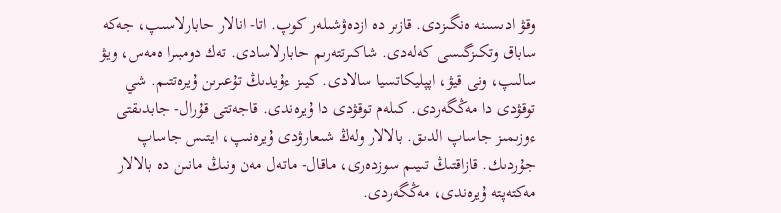وقۋ ادىسىنە ەنگىزدى. قازىر دە ازدەۋشىلەر كوپ. اتا- انالار حابارلاسىپ، جەكە ساباق وتكىزگىسى كەلەدى. شاكىرتتەرىم حابارلاسادى. تەك دومبىرا ەمەس، ويۋ سالىپ، ونى قيۋ، اپپليكاتسيا سالادى. كيىز ءۇيدىڭ تۇعىرىن ۇيرەتتىم. شي توقۋدى دا مەڭگەردى. كىلەم توقۋدى دا ۇيرەندى. قاجەتتى قۇرال- جابدىقتى ءوزىمىز جاساپ الدىق. بالالار ولەڭ شىعارۋدى ۇيرەنىپ، ايتىس جاساپ جۇردىك. قازاقتىڭ تىيىم سوزدەرى، ماقال- ماتەل مەن ونىڭ مانىن دە بالالار مەكتەپتە ۇيرەندى، مەڭگەردى.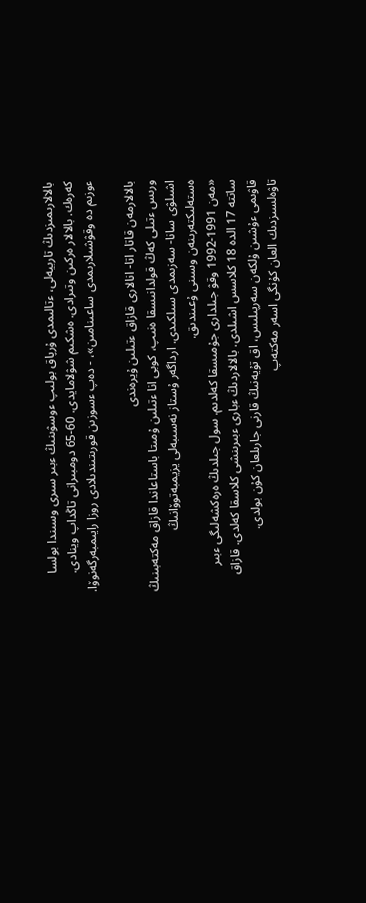بالالارىمىزدىڭ تاربيەلى، ءتالىمدى ۇرپاق بولىپ ءوسۋىنىڭ ءبىر سىرى وسىندا بولسا كەرەك. بالالار ەركىن وتىرادى. ەشكىم شۋلامايدى. 60-65 دومبىرانى تاڭداپ وينادى. ءوزىم دە وقۋشىلارىمدى ساعىنامىن»، - دەپ ءسوزىن قورىتىندىلادى روزا رايىمبەرگەنوۆا.

بالالارمەن قاتار اتا- انالارى قازاق ءتىلىن ۇيرەندى
ورىس ءتىلى كەڭ قولدانىسقا ەنىپ، كوبى انا ءتىلىن ۇمىتا باستاعاندا قازاق مەكتەبىنىڭ اشىلۋى سانا- سەزىمدى سىلكىدى. ارداگەر ۇستاز نەسىبەلى يزيمبەتوۆانىڭ ەستەلىكتەرىنەن وسىنى ۇعىندىق.
«مەن 1991-1992 وقۋ جىلدارى جۇمىسقا كەلدىم. سول جىلدىڭ ەرەكشەلىگى ءبىر ساتتە 17 الدە 18 كلاسس اشىلدى. بالالاردىڭ ءبارى ءبىرىنشى كلاسقا كەلدى. قازاق قاۋىمى ءۇشىن ۇلكەن سەرپىلىس، اق تۇيەنىڭ قارنى جارىلعان كۇن بولدى. تاۋەلسىزدىك العان كۇنگى اسەر مەكتەپ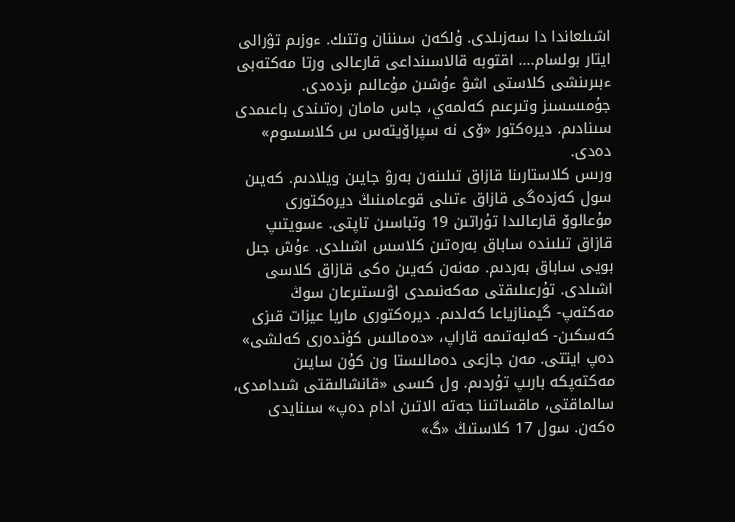اشىلعاندا دا سەزىلدى. ۇلكەن سىننان وتتىك. ءوزىم تۋرالى ايتار بولسام.... اقتوبە قالاسىنداعى قارعالى ورتا مەكتەبى ءبىرىنشى كلاستى اشۋ ءۇشىن مۇعالىم ىزدەدى. جۇمىسسىز وتىرعىم كەلمەي، جاس مامان رەتىندى باعىمدى سىنادىم. ديرەكتور «ۆى نە سپراۆيتەس س كلاسسوم» دەدى.
ورىس كلاستارىنا قازاق تىلىنەن بەرۋ جايىن ويلادىم. كەيىن سول كەزدەگى قازاق ءتىلى قوعامىنىڭ ديرەكتورى مۇعالوۆ قارعالىدا تۇراتىن 19 وتباسىن تاپتى. ءسويتىپ قازاق تىلىندە ساباق بەرەتىن كلاسس اشىلدى. ءۇش جىل بويى ساباق بەردىم. مەنەن كەيىن ەكى قازاق كلاسى اشىلدى. تۇرعىلىقتى مەكەنىمدى اۋىستىرعان سوڭ مەكتەپ- گيمنازياعا كەلدىم. ديرەكتورى ماريا عيزات قىزى كەسكىن- كەلبەتىمە قاراپ، «دەمالىس كۇندەرى كەلشى» دەپ ايتتى. مەن جازعى دەمالىستا ون كۇن سايىن مەكتەپكە بارىپ تۇردىم. ول كىسى «قانشالىقتى شىدامدى، سالماقتى، ماقساتىنا جەتە الاتىن ادام دەپ» سىنايدى ەكەن. سول 17 كلاستىڭ «گ»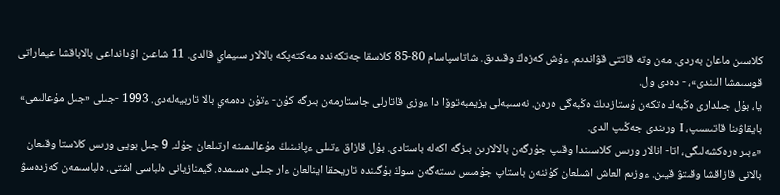كلاسىن ماعان بەردى. مەن وتە قاتتى قۋاندىم. ءۇش كەزەڭ وقىدىق. شاتاسپاسام 80-85 كلاسقا جەتكەندە مەكتەپكە بالالار سىيماي قالدى. 11 شاعىن اۋدانداعى بالاباقشا عيماراتى قوسىمشا الىندى»، - دەدى ول.
يا، بۇل جىلدارى ەڭبەك ەتكەن ۇستازدىڭ ەڭبەگى ەرەن. نەسىبەلى يزيمبەتوۆا دا ءوزى قاتارلى جاستارمەن بىرگە كۇن- ءتۇن دەمەي بالا تاربيەلەدى. 1993 -جىلى «جىل مۇعالىمى» بايقاۋىنا قاتىسىپ، I ورىندى جەڭىپ الدى.
«ءبىر ەرەكشەلىگى، اتا- انالار ورىس كلاسىندا وقىپ جۇرگەن بالالارىن بىزگە اكەلە باستادى. بۇل قازاق ءتىلى ءپانىنىڭ مۇعالىمىنە ارتىلعان جۇك. 9 جىل بويى ورىس كلاستا وقىعان بالانى قازاقشا وقىتۋ قيىن. ءوزىم العاش اشىلعان كۇننەن باستاپ جۇمىس ىستەگەن سوڭ بۇگىندە تاريحقا اينالعان ءار جىلى ەسىمدە. گيمنازيانى ەلباسى اشتى. ەلباسىمەن كەزدەسۋ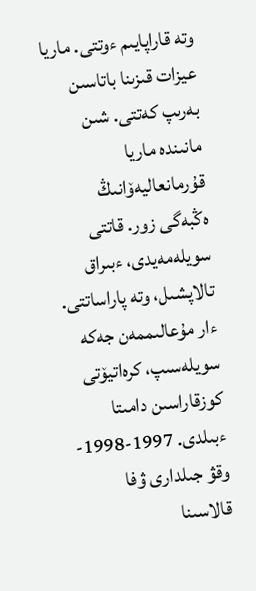وتە قاراپايىم ءوتتى. ماريا عيزات قىزىنا باتاسىن بەرىپ كەتتى. شىن مانىندە ماريا قۇرمانعاليەۆانىڭ ەڭبەگى زور. قاتتى سويلەمەيدى، ءبىراق تالاپشىل، وتە پاراساتتى. ءار مۇعالىممەن جەكە سويلەسىپ، كرەاتيۆتى كوزقاراسىن دامىتا ءبىلدى. 1997-1998-وقۋ جىلدارى ۋفا قالاسىنا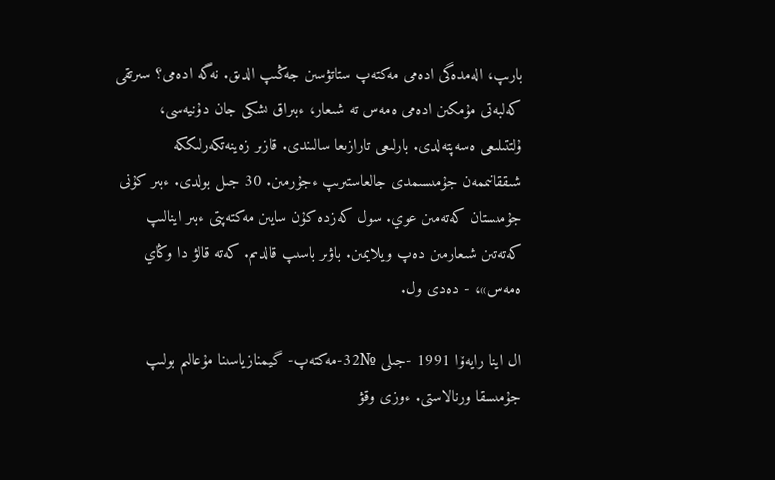بارىپ، الەمدەگى ادەمى مەكتەپ ستاتۋسىن جەڭىپ الدىق. نەگە ادەمى؟ سىرتقى كەلبەتى مۇمكىن ادەمى ەمەس تە شىعار، ءبىراق ىشكى جان دۇنيەسى، ۇلتتىلىعى ەسەپتەلدى. بارلىعى تارازىعا سالىندى. قازىر زەينەتكەرلىككە شىققانىممەن جۇمىسىمدى جالعاستىرىپ ءجۇرمىن. 30 جىل بولدى. ءبىر كۇنى جۇمىستان كەتەمىن عوي. سول كەزدە كۇن سايىن مەكتەپتى ءبىر اينالىپ كەتەتىن شىعارمىن دەپ ويلايمىن. باۋىر باسىپ قالدىم. كەتە قالۋ دا وڭاي ەمەس»، - دەدى ول.

ال اينا رايەۆا 1991 -جىلى №32-مەكتەپ- گيمنازياسىنا مۇعالىم بولىپ جۇمىسقا ورنالاستى. ءوزى وقۋ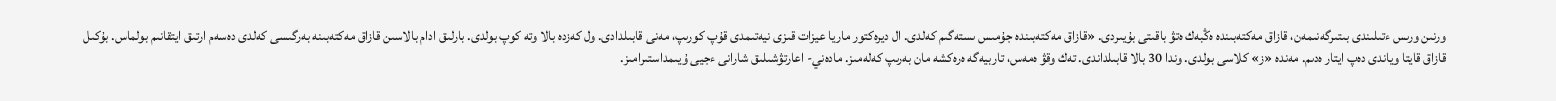ورنىن ورىس ءتىلىندى بىتىرگەنىمەن، قازاق مەكتەبىندە ەڭبەك ەتۋ باقىتى بۇيىردى. «قازاق مەكتەبىندە جۇمىس ىستەگىم كەلدى. ال ديرەكتور ماريا عيزات قىزى نيەتىمدى قۇپ كورىپ، مەنى قابىلدادى. ول كەزدە بالا وتە كوپ بولدى. بارلىق ادام بالاسىن قازاق مەكتەبىنە بەرگىسى كەلدى دەسەم ارتىق ايتقانىم بولماس. بۇكىل قازاق قايتا وياندى دەپ ايتار ەدىم. مەندە «ز» كلاسى بولدى. وندا 30 بالا قابىلداندى. تەك وقۋ ەمەس، تاربيەگە ەرەكشە مان بەرىپ كەلەمىز. مادەني- اعارتۋشىلىق شارانى ءجيى ۇيىمداستىرامىز.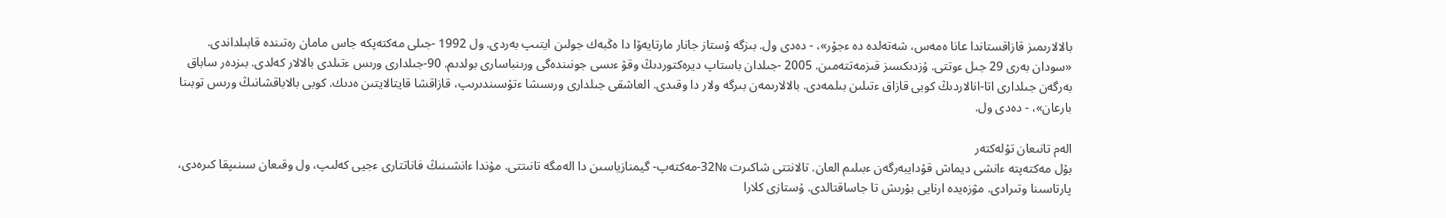بالالارىمىز قازاقستاندا عانا ەمەس، شەتەلدە دە ءجۇر»، - دەدى ول. بىزگە ۇستاز جانار مارتايەۆا دا ەڭبەك جولىن ايتىپ بەردى. ول 1992 -جىلى مەكتەپكە جاس مامان رەتىندە قابىلداندى.
«سودان بەرى 29 جىل ءوتتى. ۇزدىكسىز قىزمەتتەمىن. 2005 -جىلدان باستاپ ديرەكتوردىڭ وقۋ ءىسى جونىندەگى ورىنباسارى بولدىم. 90-جىلدارى ورىس ءتىلدى بالالار كەلدى. بىزدەر ساباق بەرگەن جىلدارى اتا-انالاردىڭ كوبى قازاق ءتىلىن بىلمەدى. بالالارىمەن بىرگە ولار دا وقىدى. العاشقى جىلدارى ورىسشا ءتۇسىندىرىپ، قازاقشا قايتالايتىن ەدىك. كوبى بالاباقشانىڭ ورىس توبىنا بارعان»، - دەدى ول.

الەم تانىعان تۇلەكتەر
بۇل مەكتەپتە ءانشى ديماش قۇدايبەرگەن ءبىلىم العان. تالانتتى شاكىرت №32-مەكتەپ- گيمنازياسىن دا الەمگە تانىتتى. مۇندا ءانشىنىڭ فاناتتارى ءجيى كەلىپ، ول وقىعان سىنىپقا كىرەدى، پارتاسىنا وتىرادى. مۋزەيدە ارنايى بۇرىش تا جاساقتالدى. ۇستازى كلارا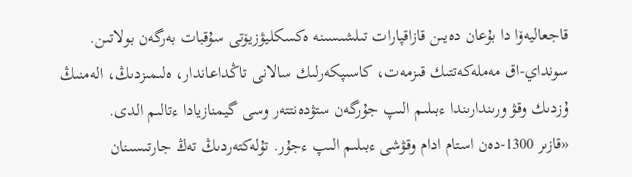قاجعاليەۆا دا بۇعان دەيىن قازاقپارات تىلشىسىنە ەكسكليۋزيۆتى سۇقبات بەرگەن بولاتىن. سونداي-اق مەملەكەتتىك قىزمەت، كاسىپكەرلىك سالانى تاڭداعاندار، ەلىمىزدىڭ، الەمنىڭ ۇزدىك وقۋ ورىندارىندا ءبىلىم الىپ جۇرگەن ستۋدەنتتەر وسى گيمنازيادا ءتالىم الدى.
«قازىر 1300-دەن استام ادام وقۋشى ءبىلىم الىپ ءجۇر. تۇلەكتەردىڭ تەڭ جارتىسىنان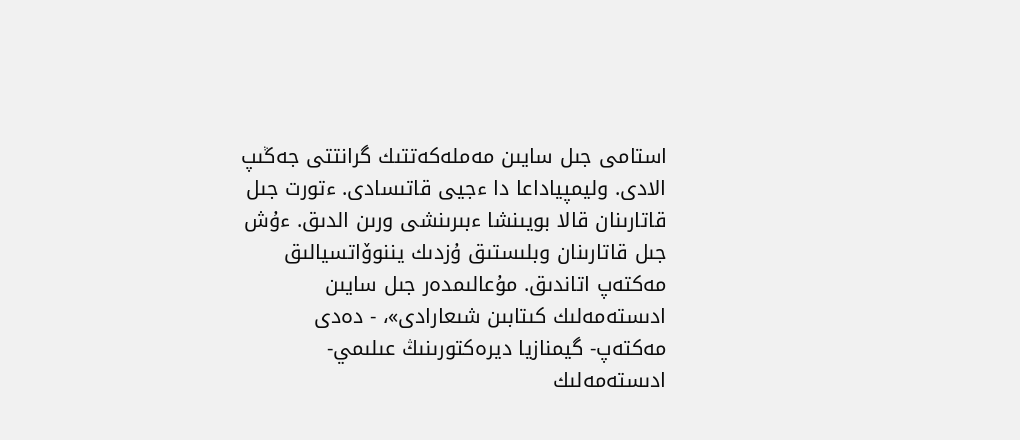استامى جىل سايىن مەملەكەتتىك گرانتتى جەڭىپ الادى. وليمپياداعا دا ءجيى قاتىسادى. ءتورت جىل قاتارىنان قالا بويىنشا ءبىرىنشى ورىن الدىق. ءۇش جىل قاتارىنان وبلىستىق ۇزدىك يننوۆاتسيالىق مەكتەپ اتاندىق. مۇعالىمدەر جىل سايىن ادىستەمەلىك كىتابىن شىعارادى»، - دەدى مەكتەپ- گيمنازيا ديرەكتورىنىڭ عىلىمي- ادىستەمەلىك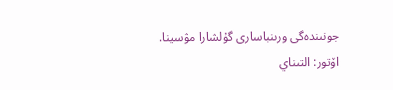جونىندەگى ورىنباسارى گۇلشارا مۋسينا.
اۆتور: التىناي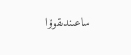ساعىندىقوۆا